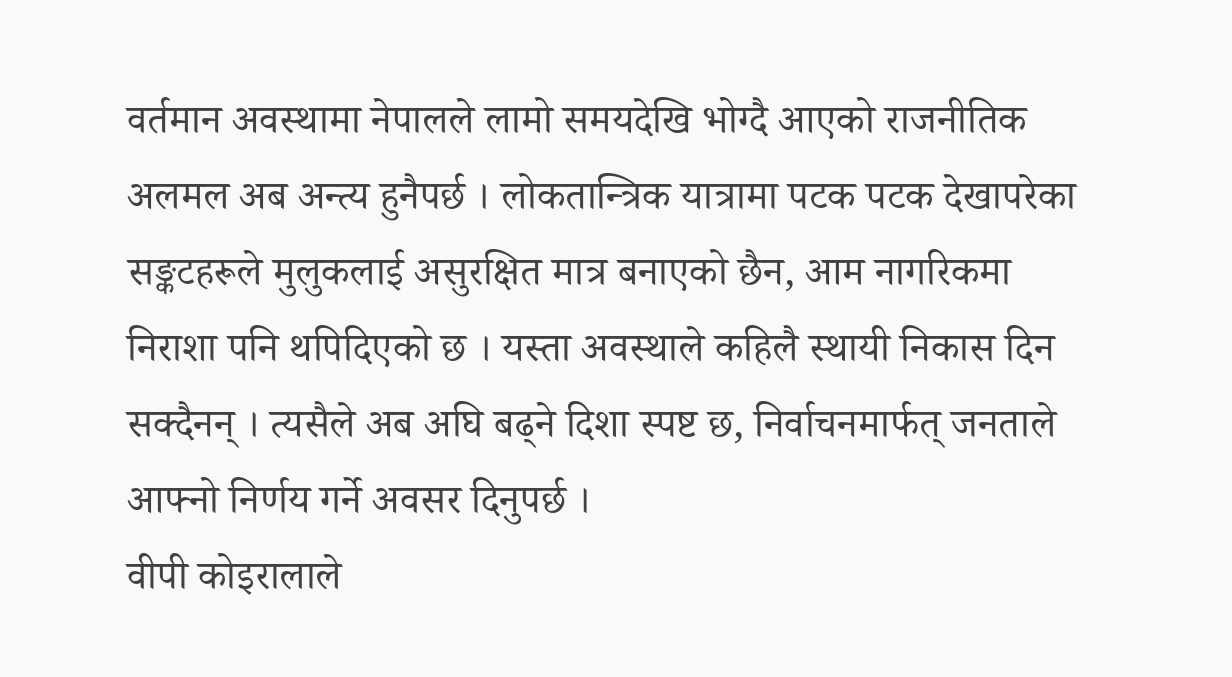वर्तमान अवस्थामा नेपालले लामो समयदेखि भोग्दै आएको राजनीतिक अलमल अब अन्त्य हुनैपर्छ । लोकतान्त्रिक यात्रामा पटक पटक देखापरेका सङ्कटहरूले मुलुकलाई असुरक्षित मात्र बनाएको छैन, आम नागरिकमा निराशा पनि थपिदिएको छ । यस्ता अवस्थाले कहिलै स्थायी निकास दिन सक्दैनन् । त्यसैले अब अघि बढ्ने दिशा स्पष्ट छ, निर्वाचनमार्फत् जनताले आफ्नो निर्णय गर्ने अवसर दिनुपर्छ ।
वीपी कोइरालाले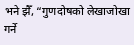भने झैँ, “गुणदोषको लेखाजोखा गर्ने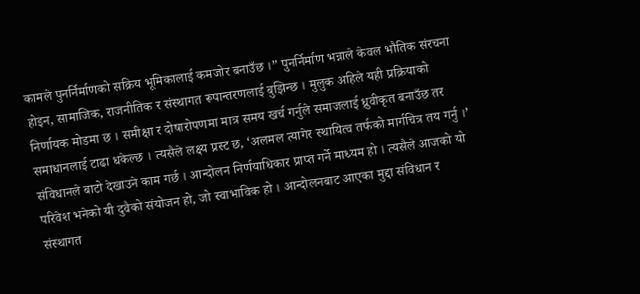कामले पुनर्निर्माणको सक्रिय भूमिकालाई कमजोर बनाउँछ ।” पुनर्निर्माण भन्नाले केवल भौतिक संरचना होइन, सामाजिक, राजनीतिक र संस्थागत रूपान्तरणलाई बुझिन्छ । मुलुक अहिले यही प्रक्रियाको निर्णायक मोडमा छ । समीक्षा र दोषारोपणमा मात्र समय खर्च गर्नुले समाजलाई ध्रुवीकृत बनाउँछ तर समाधानलाई टाढा धकेल्छ । त्यसैले लक्ष्य प्रस्ट छ, ‘अलमल त्यागेर स्थायित्व तर्फको मार्गचित्र तय गर्नु ।’ संविधानले बाटो देखाउने काम गर्छ । आन्दोलन निर्णयाधिकार प्राप्त गर्ने माध्यम हो । त्यसैले आजको यो परिवेश भनेको यी दुवैको संयोजन हो, जो स्वाभाविक हो । आन्दोलनबाट आएका मुद्दा संविधान र संस्थागत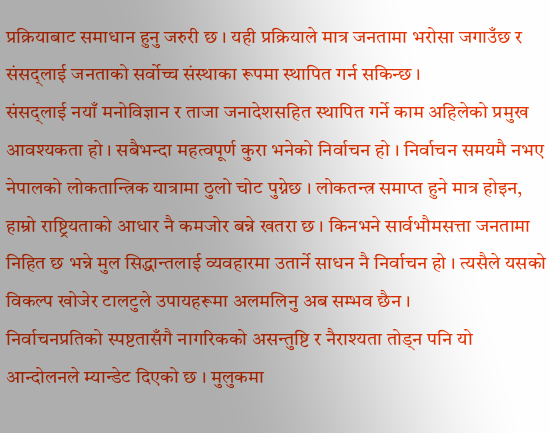प्रक्रियाबाट समाधान हुनु जरुरी छ । यही प्रक्रियाले मात्र जनतामा भरोसा जगाउँछ र संसद्लाई जनताको सर्वोच्च संस्थाका रूपमा स्थापित गर्न सकिन्छ ।
संसद्लाई नयाँ मनोविज्ञान र ताजा जनादेशसहित स्थापित गर्ने काम अहिलेको प्रमुख आवश्यकता हो । सबैभन्दा महत्वपूर्ण कुरा भनेको निर्वाचन हो । निर्वाचन समयमै नभए नेपालको लोकतान्त्रिक यात्रामा ठुलो चोट पुग्नेछ । लोकतन्त्र समाप्त हुने मात्र होइन, हाम्रो राष्ट्रियताको आधार नै कमजोर बन्ने खतरा छ । किनभने सार्वभौमसत्ता जनतामा निहित छ भन्ने मुल सिद्धान्तलाई व्यवहारमा उतार्ने साधन नै निर्वाचन हो । त्यसैले यसको विकल्प खोजेर टालटुले उपायहरूमा अलमलिनु अब सम्भव छैन ।
निर्वाचनप्रतिको स्पष्टतासँगै नागरिकको असन्तुष्टि र नैराश्यता तोड्न पनि यो आन्दोलनले म्यान्डेट दिएको छ । मुलुकमा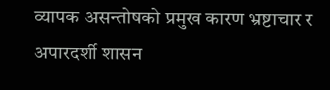व्यापक असन्तोषको प्रमुख कारण भ्रष्टाचार र अपारदर्शी शासन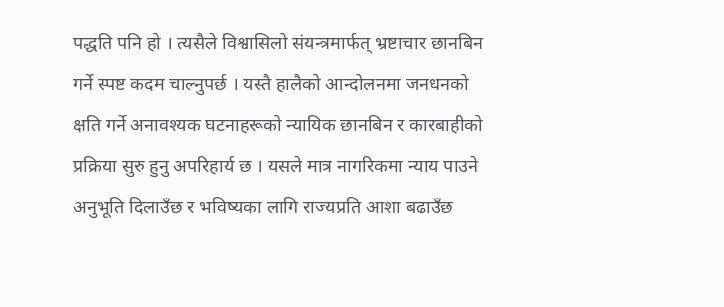पद्धति पनि हो । त्यसैले विश्वासिलो संयन्त्रमार्फत् भ्रष्टाचार छानबिन गर्ने स्पष्ट कदम चाल्नुपर्छ । यस्तै हालैको आन्दोलनमा जनधनको क्षति गर्ने अनावश्यक घटनाहरूको न्यायिक छानबिन र कारबाहीको प्रक्रिया सुरु हुनु अपरिहार्य छ । यसले मात्र नागरिकमा न्याय पाउने अनुभूति दिलाउँछ र भविष्यका लागि राज्यप्रति आशा बढाउँछ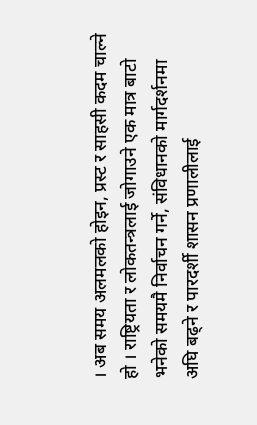। अब समय अलमलको होइन, प्रस्ट र साहसी कदम चाल्ने हो । राष्ट्रियता र लोकतन्त्रलाई जोगाउने एक मात्र बाटो भनेको समयमै निर्वाचन गर्ने, संविधानको मार्गदर्शनमा अघि बढ्ने र पारदर्शी शासन प्रणालीलाई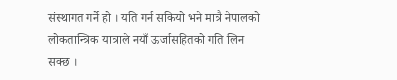संस्थागत गर्ने हो । यति गर्न सकियो भने मात्रै नेपालको लोकतान्त्रिक यात्राले नयाँ ऊर्जासहितको गति लिन सक्छ ।